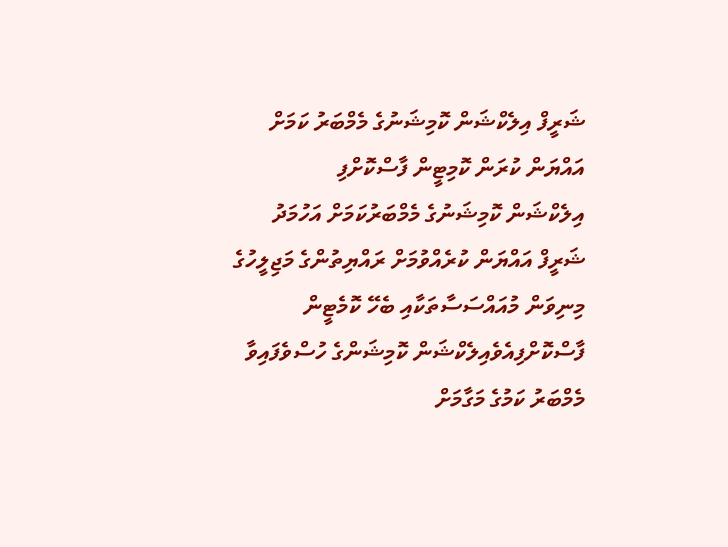ޝަރީފް އިލެކްޝަން ކޮމިޝަނުގެ މެމްބަރު ކަމަށް އައްޔަން ކުރަން ކޮމިޓީން ފާސްކޮށްފި
އިލެކްޝަން ކޮމިޝަނުގެ މެމްބަރުކަމަށް އަހުމަދު ޝަރީފް އައްޔަން ކުރެއްވުމަށް ރައްޔިތުންގެ މަޖިލީހުގެ މިނިވަން މުއައްސަސާތަކާއި ބެހޭ ކޮމެޓީން ފާސްކޮށްފިއެވެއިލެކްޝަން ކޮމިޝަންގެ ހުސްވެފައިވާ މެމްބަރު ކަމުގެ މަގާމަށް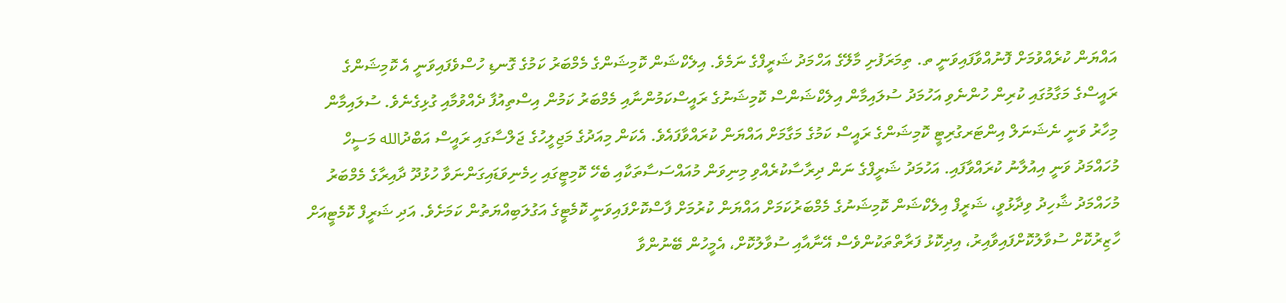އައްޔަން ކުރެއްވުމަށް ފޮނުއްވާފައިވަނީ ތ. ތިމަރަފުށި މާލޭގެ އަހްމަދު ޝަރީފްގެ ނަމެވެ. އިލެކްޝަން ކޮމިޝަންގެ މެމްބަރު ކަމުގެ ގޮނޑި ހުސްވެފައިވަނީ އެ ކޮމިޝަންގެ ރައީސްގެ މަގާމުގައި ކުރިން ހުންނެވި އަހުމަދު ސުލައިމާން އިލެކްޝަންސް ކޮމިޝަނުގެ ރައީސްކަމުންނާއި މެމްބަރު ކަމުން އިސްތިއުފާ ދެއްވުމާއި ގުޅިގެނެވެ. ސުލައިމާން މިހާރު ވަނީ ނެޝަނަލް އިންޓަރގުރިޓީ ކޮމިޝަންގެ ރައީސް ކަމުގެ މަގާމަށް އައްޔަން ކުރައްވާފައެވެ. އެކަން މިއަދުގެ މަޖިލީހުގެ ޖަލްސާގައި ރައީސް އަބްދުالله މަސީހް މުހައްމަދު ވަނީ އިއުލާނު ކުރައްވާފައި. އަހުމަދު ޝަރީފްގެ ނަން ދިރާސާކުރެއްވި މިނިވަން މުއައްސަސާތަކާއި ބެހޭ ކޮމިޓީގައި ހިމެނިވަޑައިގަންނަވާ ހުޅުދޫ ދާއިރާގެ މެމްބަރު މުހައްމަދު ޝާހިދު ވިދާޅުވީ، ޝަރީފް އިލެކްޝަން ކޮމިޝަނުގެ މެމްބަރުކަމަށް އައްޔަން ކުރުމަށް ފާސްކޮށްފައިވަނީ ކޮމެޓީގެ އަގުލަބިއްޔަތުން ކަމަށެވެ. އަދި ޝަރީފް ކޮމެޓީއަށް ހާޒިރުކޮށް ސުވާލުކޮށްފައިވާއިރު، އިދިކޮޅު ފަރާތްތަކުންވެސް އޭނާއާއި ސުވާލުކޮށް، އެމީހުން ބޭނުންވާ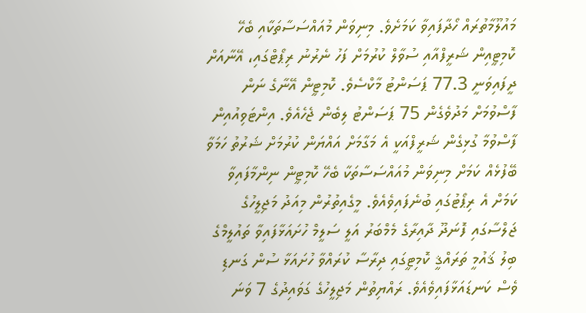މައުލޫމާތުރައް ހޯދާފައިވާ ކަމަށެވެ. މިނިވަން މުއައްސަސާތަކާއި ބެހޭ ކޮމިޓީއިން ޝަރީފްއާއި ސުވާލް ކުރުމަށް ފަހު ނެރުނު ރިޕޯޓްގައި، އޭނާއަށް ދީފައިވަނީ 77.3 ޕަސަންޓު މާކްސެވެ. ކޮމިޓީން އޭނާގެ ނަން ފާސްވުމަށް މަދުވެގެން 75 ޕަސަންޓު ލިބެން ޖެހެއެވެ. އިންޓަވިއުއިން ފާސްވުމާ ގުޅިގެން ޝަރީފްއަކީ އެ މަގާމަށް އައްޔަން ކުރުމަށް ޝަރުތު ހަމަވާ ބޭފުޅެއް ކަމަށް މިނިވަން މުއައްސަސާތަކާ ބެހޭ ކޮމިޓީން ނިންމާފައިވާ ކަމަށް އެ ރިޕޯޓުގައި ބުނެފައިވެއެވެ. މީގެއިތުރުން މިއަދު މަޖިލީހުގެ ޖަލްސާގައި ފޮނަދޫ ދާއިރާގެ މެމްބަރު އަލީ ސަލީމް ހުށައަޅާފައިވާ ތައުލީމްގެ ބިލު ޤައުމީ ތަރައްޤީ ކޮމިޓީގައި ދިރާސާ ކުރައްވާ ހުށައަޅާ ސުން ގަނޑި ވެސް ކަނޑައަޅާފައިވެއެވެ. ރައްޔިތުން މަޖިލީހުގެ ގަވައިދުގެ 7 ވަނަ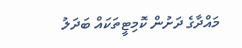މައްދާގެ ދަށުން ކޮމިޓީތަކައް ބަދަލު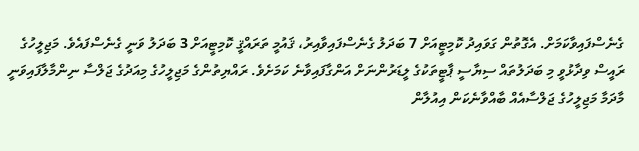ގެނެސްފައިވާކަމަށް. އެގޮތުން ގަވައިދު ކޮމިޓީއަށް 7 ބަދަލު ގެނެސްފައިވާއިރު، ޤައުމީ ތަރައްޤީ ކޮމިޓީއަށް 3 ބަދަލު ވަނީ ގެނެސްފައެވެ. މަޖިލީހުގެ ރައީސް ވިދާޅުވީ މި ބަދަލުތައް ސިޔާސީ ޕާޓީތަކުގެ ލީޑަރުންނަށް އަންގާފައިވާނެ ކަމަށެވެ. ރައްޔިތުންގެ މަޖިލީހުގެ މިއަދުގެ ޖަލްސާ ނިންމާލާފައިވަނީ މާދަމާ މަޖިލީހުގެ ޖަލްސާއެއް ބާއްވާނެކަން އިއުލާން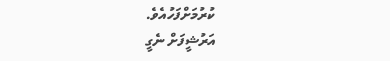ކުރުމަށްފަހުއެވެ.
އަރުޝީފަށް ނެގީ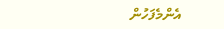އެންމެފަހުން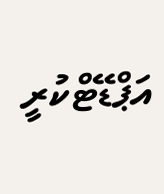އަޕްޑޭޓްކުރީ